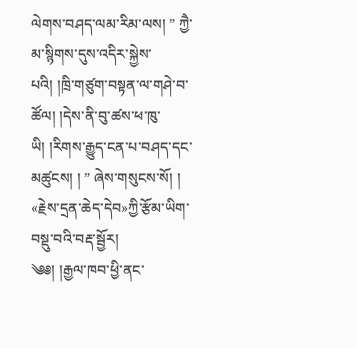ལེགས་བཤད་ལམ་རིམ་ལས། ” ཀྱཻ་མ་སྙིགས་དུས་འདིར་སྐྱེས་པའི། །ཁྲི་གཙུག་བསྟན་ལ་གཤེ་བ་ཚོལ། །དེས་ནི་བུ་ཚས་ཕ་ཁུ་ཡི། །རིགས་རྒྱུད་ངན་པ་བཤད་དང་མཚུངས། ། ” ཞེས་གསུངས་སོ། །
«རྗེས་དྲན་ཆེད་དེབ»ཀྱི་རྩོམ་ཡིག་བསྡུ་བའི་བརྡ་སྦྱོར།
༄༅། །རྒྱལ་ཁབ་ཕྱི་ནང་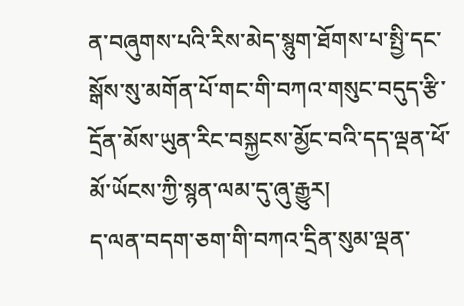ན་བཞུགས་པའི་རིས་མེད་སྙུག་ཐོགས་པ་སྤྱི་དང་སྒོས་སུ་མགོན་པོ་གང་གི་བཀའ་གསུང་བདུད་རྩི་དྲོན་མོས་ཡུན་རིང་བསྐྱངས་མྱོང་བའི་དད་ལྡན་ཕོ་མོ་ཡོངས་ཀྱི་སྙན་ལམ་དུ་ཞུ་རྒྱུར།
ད་ལན་བདག་ཅག་གི་བཀའ་དྲིན་སུམ་ལྡན་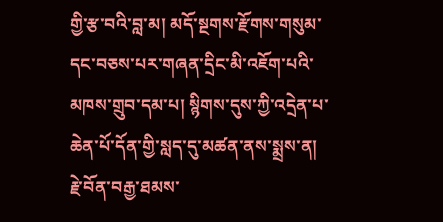གྱི་རྩ་བའི་བླ་མ། མདོ་སྔགས་རྫོགས་གསུམ་དང་བཅས་པར་གཞན་དྲིང་མི་འཇོག་པའི་མཁས་གྲུབ་དམ་པ། སྙིགས་དུས་ཀྱི་འདྲེན་པ་ཆེན་པོ་དོན་གྱི་སླད་དུ་མཚན་ནས་སྨྲས་ན། རྗེ་བོན་བརྒྱ་ཐམས་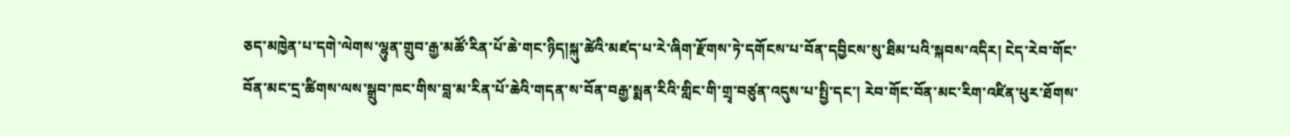ཅད་མཁྱེན་པ་དགེ་ལེགས་ལྷུན་གྲུབ་རྒྱ་མཚོ་རིན་པོ་ཆེ་གང་ཉིད།སྐུ་ཚེའི་མཛད་པ་རེ་ཞིག་རྫོགས་ཏེ་དགོངས་པ་བོན་དབྱིངས་སུ་ཐིམ་པའི་སྐབས་འདིར། ངེད་རེབ་གོང་བོན་མང་དྲ་ཚིགས་ལས་སྒྲུབ་ཁང་གིས་བླ་མ་རིན་པོ་ཆེའི་གདན་ས་བོན་བརྒྱ་སྨན་རིའི་གླིང་གི་གྲྭ་བཙུན་འདུས་པ་སྤྱི་དང་། རེབ་གོང་བོན་མང་རིག་འཛིན་ཕུར་ཐོགས་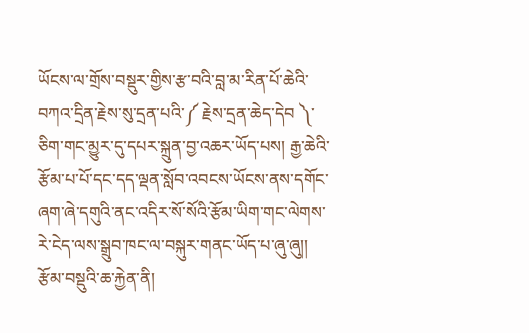ཡོངས་ལ་གྲོས་བསྡུར་གྱིས་རྩ་བའི་བླ་མ་རིན་པོ་ཆེའི་བཀའ་དྲིན་རྗེས་སུ་དྲན་པའི་༼ རྗེས་དྲན་ཆེད་དེབ ༽་ཅིག་གང་མྱུར་དུ་དཔར་སྐྲུན་བྱ་འཆར་ཡོད་པས། རྒྱ་ཆེའི་རྩོམ་པ་པོ་དང་དད་ལྡན་སློབ་འབངས་ཡོངས་ནས་དགོང་ཞག་ཞེ་དགུའི་ནང་འདིར་སོ་སོའི་རྩོམ་ཡིག་གང་ལེགས་རེ་ངེད་ལས་སྒྲུབ་ཁང་ལ་བསྐུར་གནང་ཡོད་པ་ཞུ་ཞུ།།
རྩོམ་བསྡུའི་ཆ་རྐྱེན་ནི།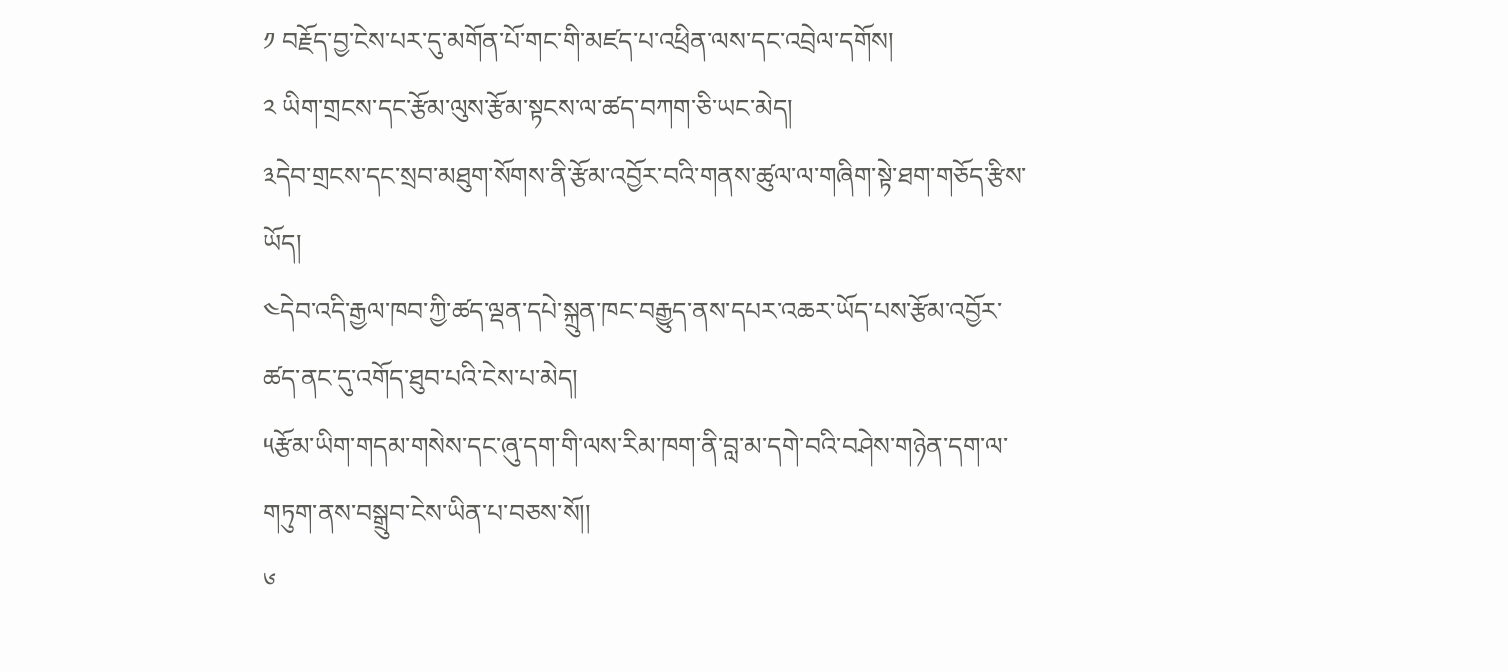༡ བརྗོད་བྱ་ངེས་པར་དུ་མགོན་པོ་གང་གི་མཛད་པ་འཕྲིན་ལས་དང་འབྲེལ་དགོས།
༢ ཡིག་གྲངས་དང་རྩོམ་ལུས་རྩོམ་སྟངས་ལ་ཚད་བཀག་ཅི་ཡང་མེད།
༣དེབ་གྲངས་དང་སྲབ་མཐུག་སོགས་ནི་རྩོམ་འབྱོར་བའི་གནས་ཚུལ་ལ་གཞིག་སྟེ་ཐག་གཅོད་རྩིས་ཡོད།
༤དེབ་འདི་རྒྱལ་ཁབ་ཀྱི་ཚད་ལྡན་དཔེ་སྐྲུན་ཁང་བརྒྱུད་ནས་དཔར་འཆར་ཡོད་པས་རྩོམ་འབྱོར་ཚད་ནང་དུ་འགོད་ཐུབ་པའི་ངེས་པ་མེད།
༥རྩོམ་ཡིག་གདམ་གསེས་དང་ཞུ་དག་གི་ལས་རིམ་ཁག་ནི་བླ་མ་དགེ་བའི་བཤེས་གཉེན་དག་ལ་གཏུག་ནས་བསྒྲུབ་ངེས་ཡིན་པ་བཅས་སོ།།
༦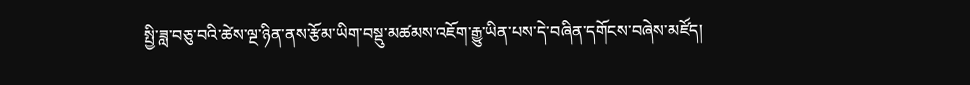སྤྱི་ཟླ་བཅུ་བའི་ཚེས་ལྔ་ཉིན་ནས་རྩོམ་ཡིག་བསྡུ་མཚམས་འཇོག་རྒྱུ་ཡིན་པས་དེ་བཞིན་དགོངས་བཞེས་མཛོད།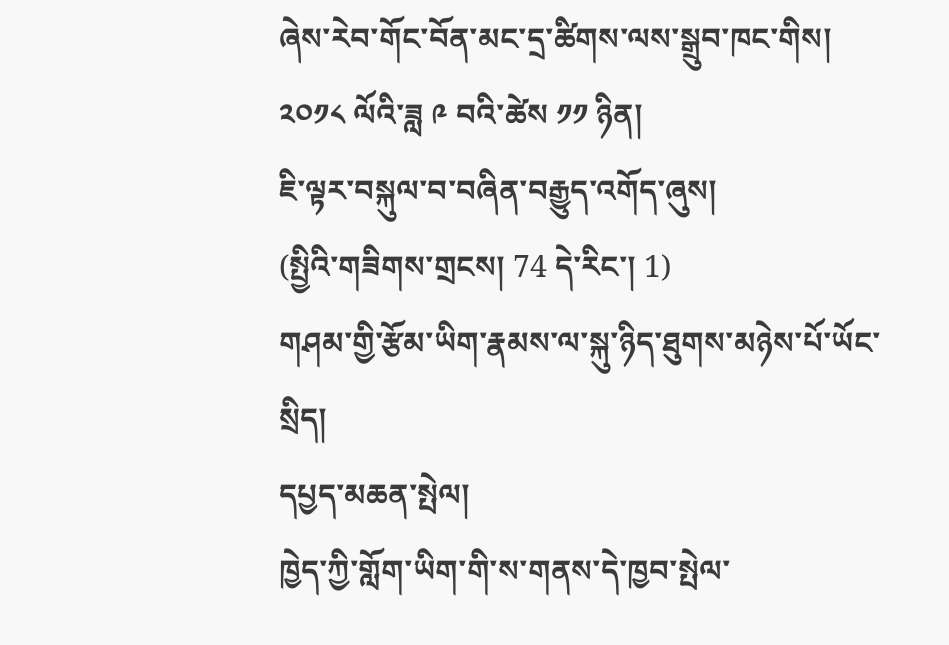ཞེས་རེབ་གོང་བོན་མང་དྲ་ཚིགས་ལས་སྒྲུབ་ཁང་གིས། ༢༠༡༨ ལོའི་ཟླ ༩ བའི་ཚེས ༡༡ ཉིན།
ཇི་ལྟར་བསྐུལ་བ་བཞིན་བརྒྱུད་འགོད་ཞུས།
(སྤྱིའི་གཟིགས་གྲངས། 74 དེ་རིང་། 1)
གཤམ་གྱི་རྩོམ་ཡིག་རྣམས་ལ་སྐུ་ཉིད་ཐུགས་མཉེས་པོ་ཡོང་སྲིད།
དཔྱད་མཆན་སྤེལ།
ཁྱེད་ཀྱི་གློག་ཡིག་གི་ས་གནས་དེ་ཁྱབ་སྤེལ་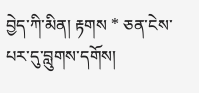བྱེད་ཀི་མིན། རྟགས * ཅན་ངེས་པར་དུ་བླུགས་དགོས།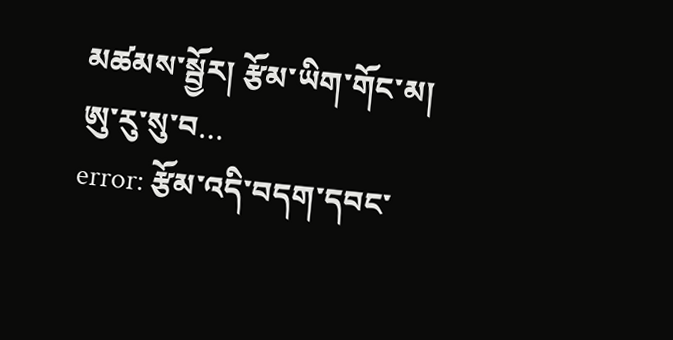མཚམས་སྦྱོར། རྩོམ་ཡིག་གོང་མ།
ཨུ་རུ་སུ་བ…
error: རྩོམ་འདི་བདག་དབང་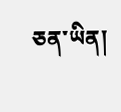ཅན་ཡིན།